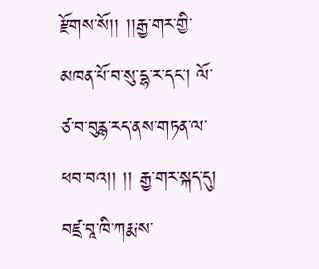རྫོགས་སོ།། །།རྒྱ་གར་གྱི་མཁན་པོ་བ་སུ་དྷ་ར་དང་། ལོ་ཙ་བ་བུརྙ་རད་ནས་གཏན་ལ་ཕབ་བའ།། །། རྒྱ་གར་སྐད་དུ། བཛྲ་བཱ་ཁི་ཀརྨ་ས་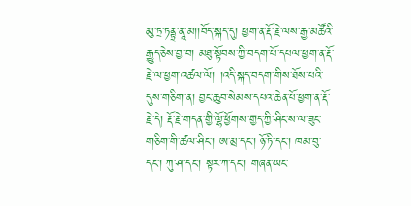མུ་ཏྲ་ཏནྟྲ་ནཱ་མ།།བོད་སྐད་དུ། ཕྱག་ན་རྡོ་རྗེ་ལས་རྒྱ་མཚོའི་རྒྱུད་ཅེས་བྱ་བ། མཐུ་སྟོབས་ཀྱི་བདག་པོ་དཔལ་ཕྱག་ན་རྡོ་རྗེ་ལ་ཕྱག་འཚལ་ལོ། །འདི་སྐད་བདག་གིས་ཐོས་པའི་དུས་གཅིག་ན། བྱང་ཆུབ་སེམས་དཔའ་ཆེན་པོ་ཕྱག་ན་རྡོ་རྗེ་དེ། རྡོ་རྗེ་གདན་གྱི་ལྷོ་ཕྱོགས་གྱད་ཀྱི་ཤིང་ས་ལ་ཟུང་གཅིག་གི་ཚལ་ཤིང་། ཨ་མྲ་དང་། ཉོ་ཏི་དང་། ཁམ་བུ་དང་། ཀུ་ཤ་དང་། སྟར་ཀ་དང་། གཞན་ཡང་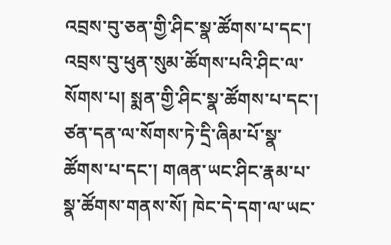འབྲས་བུ་ཅན་གྱི་ཤིང་སྣ་ཚོགས་པ་དང་། འབྲས་བུ་ཕུན་སུམ་ཚོགས་པའི་ཤིང་ལ་སོགས་པ། སྨན་གྱི་ཤིང་སྣ་ཚོགས་པ་དང་། ཙན་དན་ལ་སོགས་ཏེ་དྲི་ཞིམ་པོ་སྣ་ཚོགས་པ་དང་། གཞན་ཡང་ཤིང་རྣམ་པ་སྣ་ཚོགས་གནས་སོ། ཁེང་དེ་དག་ལ་ཡང་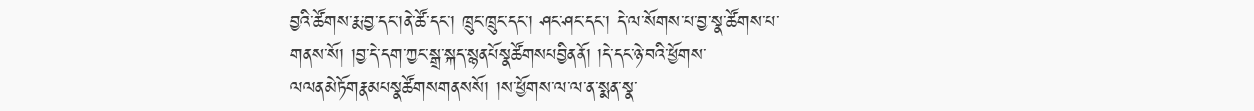བྱའི་ཚོགས་རྨ་བྱ་དང་།ནེ་ཚོ་དང་། ཁྲུང་ཁྲུང་དང་། ཤང་ཤང་དང་། དེ་ལ་སོགས་པ་བྱ་སྣ་ཚོགས་པ་གནས་སོ། །བྱ་དེ་དག་ཀྱང་སྒྲ་སྐད་སྙནཔོསྣཚོགསཔབྱིནནོ། །དེ་དང་ཉེ་བའི་ཕྱོགས་ལལནམེཏོགརྣམཔསྣཚོགསགནསསོ། །ས་ཕྱོགས་ལ་ལ་ན་སྨན་སྣ་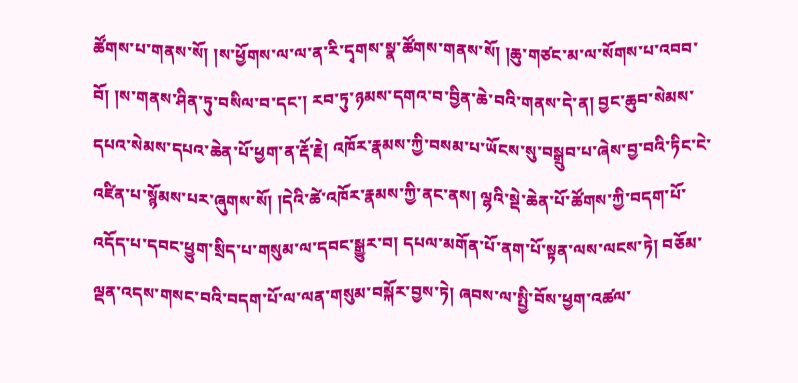ཚོགས་པ་གནས་སོ། །ས་ཕྱོགས་ལ་ལ་ན་རི་དྭགས་སྣ་ཚོགས་གནས་སོ། །ཆུ་གཙང་མ་ལ་སོགས་པ་འབབ་བོ། །ས་གནས་ཤིན་ཏུ་བསིལ་བ་དང་། རབ་ཏུ་ཉམས་དགའ་བ་བྱིན་ཆེ་བའི་གནས་དེ་ན། བྱང་ཆུབ་སེམས་དཔའ་སེམས་དཔའ་ཆེན་པོ་ཕྱག་ན་རྡོ་རྗེ། འཁོར་རྣམས་ཀྱི་བསམ་པ་ཡོངས་སུ་བསྒྲུབ་པ་ཞེས་བྱ་བའི་ཏིང་ངེ་འཛིན་པ་སྙོམས་པར་ཞུགས་སོ། །དེའི་ཚེ་འཁོར་རྣམས་ཀྱི་ནང་ནས། ལྷའི་སྡེ་ཆེན་པོ་ཚོགས་ཀྱི་བདག་པོ་འདོད་པ་དབང་ཕྱུག་སྲིད་པ་གསུམ་ལ་དབང་སྒྱུར་བ། དཔལ་མགོན་པོ་ནག་པོ་སྟན་ལས་ལངས་ཏེ། བཅོམ་ལྡན་འདས་གསང་བའི་བདག་པོ་ལ་ལན་གསུམ་བསྐོར་བྱས་ཏེ། ཞབས་ལ་སྤྱི་བོས་ཕྱག་འཚལ་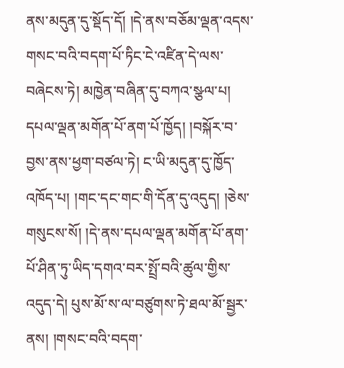ནས་མདུན་དུ་སྡོད་དོ། །དེ་ནས་བཅོམ་ལྡན་འདས་གསང་བའི་བདག་པོ་ཏིང་ངེ་འཛིན་དེ་ལས་བཞེངས་ཏེ། མཁྱེན་བཞིན་དུ་བཀའ་སྩལ་པ། དཔལ་ལྡན་མགོན་པོ་ནག་པོ་ཁྱོད། །བསྐོར་བ་བྱས་ནས་ཕྱག་བཙལ་ཏེ། ང་ཡི་མདུན་དུ་ཁྱོད་འཁོད་པ། །གང་དང་གང་གི་དོན་དུ་འདུད། །ཅེས་གསུངས་སོ། །དེ་ནས་དཔལ་ལྡན་མགོན་པོ་ནག་པོ་ཤིན་ཏུ་ཡིད་དགའ་བར་སྤྲོ་བའི་ཚུལ་གྱིས་འདུད་དེ། པུས་མོ་ས་ལ་བཙུགས་ཏེ་ཐལ་མོ་སྦྱར་ནས། །གསང་བའི་བདག་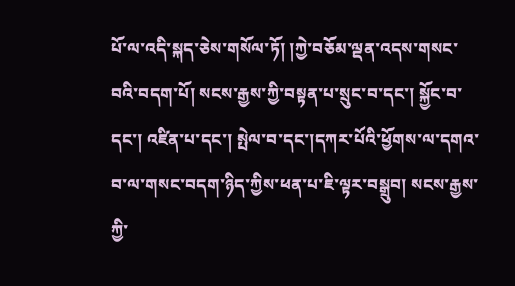པོ་ལ་འདི་སྐད་ཅེས་གསོལ་ཏོ། །ཀྱེ་བཅོམ་ལྡན་འདས་གསང་བའི་བདག་པོ། སངས་རྒྱས་ཀྱི་བསྟན་པ་སྲུང་བ་དང་། སྐྱོང་བ་དང་། འཛིན་པ་དང་། སྤེལ་བ་དང་།དཀར་པོའི་ཕྱོགས་ལ་དགའ་བ་ལ་གསང་བདག་ཉིད་ཀྱིས་ཕན་པ་ཇི་ལྟར་བསྒྲུབ། སངས་རྒྱས་ཀྱི་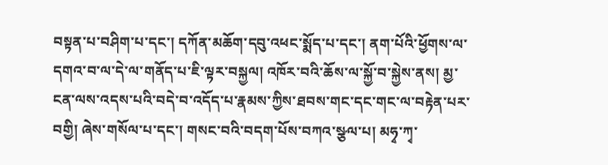བསྟན་པ་བཤིག་པ་དང་། དཀོན་མཆོག་དབུ་འཕང་སྨོད་པ་དང་། ནག་པོའི་ཕྱོགས་ལ་དགའ་བ་ལ་དེ་ལ་གནོད་པ་ཇི་ལྟར་བསྐྱལ། འཁོར་བའི་ཆོས་ལ་སྐྱོ་བ་སྐྱེས་ནས། མྱ་ངན་ལས་འདས་པའི་བདེ་བ་འདོད་པ་རྣམས་ཀྱིས་ཐབས་གང་དང་གང་ལ་བརྟེན་པར་བགྱི། ཞེས་གསོལ་པ་དང་། གསང་བའི་བདག་པོས་བཀའ་སྩལ་པ། མཧྭ་ཀྭ་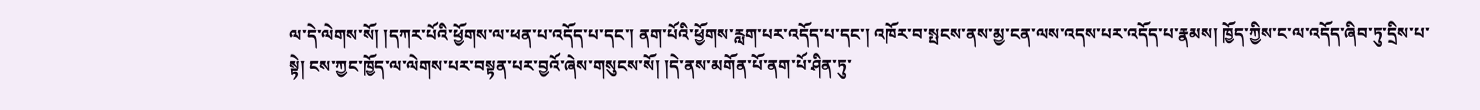ལ་དེ་ལེགས་སོ། །དཀར་པོའི་ཕྱོགས་ལ་ཕན་པ་འདོད་པ་དང་། ནག་པོའི་ཕྱོགས་རླག་པར་འདོད་པ་དང་། འཁོར་བ་སྤངས་ནས་མྱ་ངན་ལས་འདས་པར་འདོད་པ་རྣམས། ཁྱོད་ཀྱིས་ང་ལ་འདོད་ཞིབ་ཏུ་དྲིས་པ་སྟེ། ངས་ཀྱང་ཁྱོད་ལ་ལེགས་པར་བསྟན་པར་བྱའོ་ཞེས་གསུངས་སོ། །དེ་ནས་མགོན་པོ་ནག་པོ་ཤིན་ཏུ་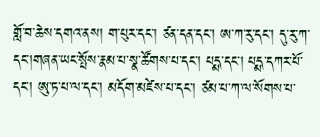གློ་བ་ཆེས་དགའ་ནས། ག་པུར་དང་། ཙན་དན་དང་། ཨ་ཀ་རུ་དང་། དུ་རུ་ཀ་དང་།གཞན་ཡང་སྤོས་རྣམ་པ་སྣ་ཚོགས་པ་དང་། པདྨ་དང་། པདྨ་དཀར་པོ་དང་། ཨུ་ཏ་པ་ལ་དང་། མདོག་མཛེས་པ་དང་། ཙམ་པ་ཀ་ལ་སོགས་པ་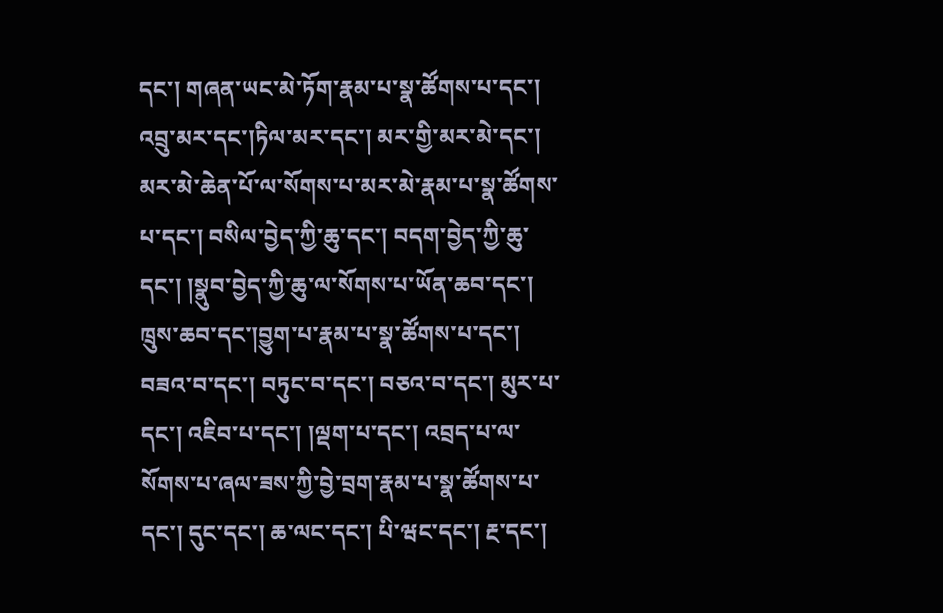དང་། གཞན་ཡང་མེ་ཏོག་རྣམ་པ་སྣ་ཚོགས་པ་དང་། འབྲུ་མར་དང་།ཏིལ་མར་དང་། མར་གྱི་མར་མེ་དང་། མར་མེ་ཆེན་པོ་ལ་སོགས་པ་མར་མེ་རྣམ་པ་སྣ་ཚོགས་པ་དང་། བསིལ་བྱེད་ཀྱི་ཆུ་དང་། བདག་བྱེད་ཀྱི་ཆུ་དང་། །སྣུབ་བྱེད་ཀྱི་ཆུ་ལ་སོགས་པ་ཡོན་ཆབ་དང་། ཁྲུས་ཆབ་དང་།བྱུག་པ་རྣམ་པ་སྣ་ཚོགས་པ་དང་། བཟའ་བ་དང་། བཏུང་བ་དང་། བཅའ་བ་དང་། མུར་པ་དང་། འཇིབ་པ་དང་། །ལྡག་པ་དང་། འབྲད་པ་ལ་སོགས་པ་ཞལ་ཟས་ཀྱི་བྱེ་བྲག་རྣམ་པ་སྣ་ཚོགས་པ་དང་། དུང་དང་། ཆ་ལང་དང་། པི་ཝང་དང་། རྔ་དང་།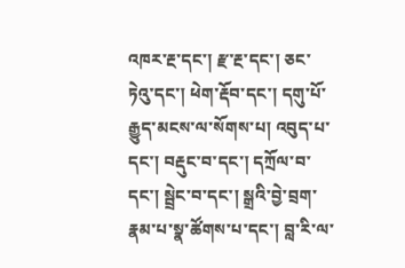འཁར་རྔ་དང་། རྫ་རྔ་དང་། ཅང་ཏེའུ་དང་། ཕེག་རྡོབ་དང་། དགུ་པོ་རྒྱུད་མངས་ལ་སོགས་པ། འབུད་པ་དང་། བརྡུང་བ་དང་། དཀྲོལ་བ་དང་། སྦྲེང་བ་དང་། སྒྲའི་བྱེ་བྲག་རྣམ་པ་སྣ་ཚོགས་པ་དང་། བླ་རི་ལ་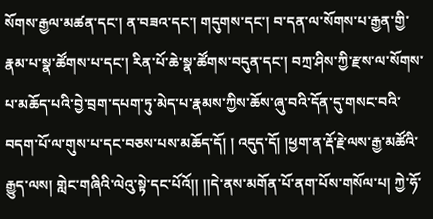སོགས་རྒྱལ་མཚན་དང་། ན་བཟའ་དང་། གདུགས་དང་། བ་དན་ལ་སོགས་པ་རྒྱན་གྱི་རྣམ་པ་སྣ་ཚོགས་པ་དང་། རིན་པོ་ཆེ་སྣ་ཚོགས་བདུན་དང་། བཀྲ་ཤིས་ཀྱི་རྫས་ལ་སོགས་པ་མཆོད་པའི་བྱེ་བྲག་དཔག་ཏུ་མེད་པ་རྣམས་ཀྱིས་ཆོས་ཞུ་བའི་དོན་དུ་གསང་བའི་བདག་པོ་ལ་གུས་པ་དང་བཅས་པས་མཆོད་དོ། ། འདུད་དོ། །ཕྱག་ན་རྡོ་རྗེ་ལས་རྒྱ་མཚོའི་རྒྱུད་ལས། གླེང་གཞིའི་ལེའུ་སྟེ་དང་པོའོ།། །།དེ་ནས་མགོན་པོ་ནག་པོས་གསོལ་པ། ཀྱེ་ཧོ་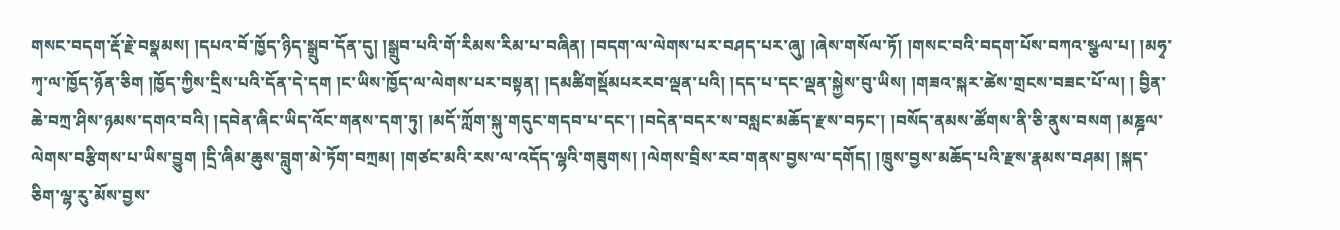གསང་བདག་རྡོ་རྗེ་བསྣམས། །དཔའ་བོ་ཁྱོད་ཉིད་སྒྲུབ་དོན་དུ། །སྒྲུབ་པའི་གོ་རིམས་རིམ་པ་བཞིན། །བདག་ལ་ལེགས་པར་བཤད་པར་ཞུ། །ཞེས་གསོལ་ཏོ། །གསང་བའི་བདག་པོས་བཀའ་སྩལ་པ། །མཧྭ་ཀྭ་ལ་ཁྱོད་ཉོན་ཅིག །ཁྱོད་ཀྱིས་དྲིས་པའི་དོན་དེ་དག །ང་ཡིས་ཁྱོད་ལ་ལེགས་པར་བསྟན། །དམཚིགསྡོམཔརརབ་ལྡན་པའི། །དད་པ་དང་ལྡན་སྐྱེས་བུ་ཡིས། །གཟའ་སྐར་ཚེས་གྲངས་བཟང་པོ་ལ། ། བྱིན་ཆེ་བཀྲ་ཤིས་ཉམས་དགའ་བའི། །དབེན་ཞིང་ཡིད་འོང་གནས་དག་ཏུ། །མདོ་ཀློག་སྐུ་གདུང་གདབ་པ་དང་། །བདེན་བདར་ས་བསླང་མཆོད་རྫས་བཏང་། །བསོད་ནམས་ཚོགས་ནི་ཅི་ནུས་བསག །མཎྜལ་ལེགས་བརྩིགས་པ་ཡིས་བྱུག །དྲི་ཞིམ་ཆུས་བླུག་མེ་ཏོག་བཀྲམ། །གཙང་མའི་རས་ལ་འདོད་ལྷའི་གཟུགས། །ལེགས་བྲིས་རབ་གནས་བྱས་ལ་དགོད། །ཁྲུས་བྱས་མཆོད་པའི་རྫས་རྣམས་བཤམ། །སྐད་ཅིག་ལྷ་རུ་མོས་བྱས་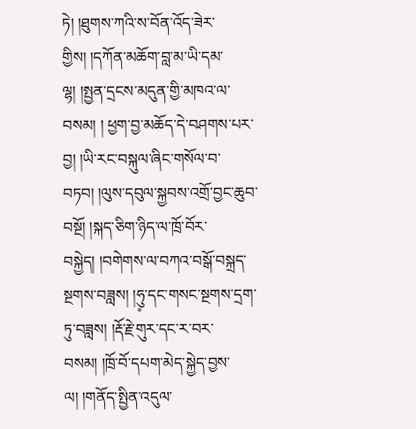ཏེ། །ཐུགས་ཀའི་ས་བོན་འོད་ཟེར་གྱིས། །དཀོན་མཆོག་བླ་མ་ཡི་དམ་ལྷ། །སྤྱན་དྲངས་མདུན་གྱི་མཁའ་ལ་བསམ། ། ཕྱག་བྱ་མཆོད་དེ་བཤགས་པར་བྱ། །ཡི་རང་བསྐུལ་ཞིང་གསོལ་བ་བཏབ། །ལུས་དབུལ་སྐྱབས་འགྲོ་བྱང་ཆུབ་བསྔོ། །སྐད་ཅིག་ཉིད་ལ་ཁྲོ་བོར་བསྐྱེད། །བགེགས་ལ་བཀའ་བསྒོ་བསྐྲད་སྔགས་བཟླས། །ཧུ༷་དང་གསང་སྔགས་དྲག་ཏུ་བཟླས། །རྡོ་རྗེ་གུར་དང་ར་བར་བསམ། །ཁྲོ་བོ་དཔག་མེད་སྐྱེད་བྱས་ལ། །གནོད་སྤྱིན་འདུལ་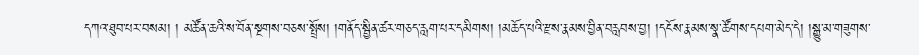དཀའ་ཐུབ་པར་བསམ། ། མཚོན་ཆའི་ས་བོན་སྔགས་བཅས་སྤྲོས། །གནོད་སྦྱིན་ཚར་གཅད་རླག་པར་དམིགས། །མཆོད་པའི་རྫས་རྣམས་བྱིན་བརླབས་བྱ། །དངོས་རྣམས་སྣ་ཚོགས་དཔག་མེད་དེ། །སྒྱུ་མ་གཟུགས་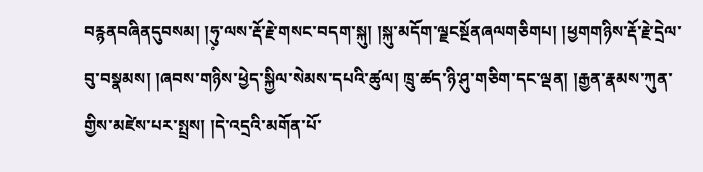བརྙནབཞིནདུབསམ། །ཧུ༷་ལས་རྡོ་རྗེ་གསང་བདག་སྐུ། །སྐུ་མདོག་ལྗངསྔོནཞལགཅིགཔ། །ཕྱགགཉིས་རྡོ་རྗེ་དྲེལ་བུ་བསྣམས། །ཞབས་གཉིས་ཕྱེད་སྐྱིལ་སེམས་དཔའི་ཚུལ། ཁྲུ་ཚད་ཉི་ཤུ་གཅིག་དང་ལྡན། །རྒྱན་རྣམས་ཀུན་གྱིས་མཛེས་པར་སྤྲས། །དེ་འདྲའི་མགོན་པོ་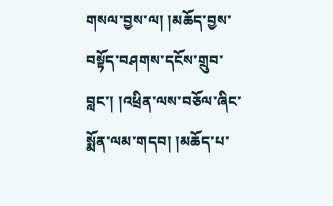གསལ་བྱས་ལ། །མཆོད་བྱས་བསྟོད་བཤགས་དངོས་གྲུབ་བླང་། །འཕྲིན་ལས་བཅོལ་ཞིང་སྨོན་ལམ་གདབ། །མཆོད་པ་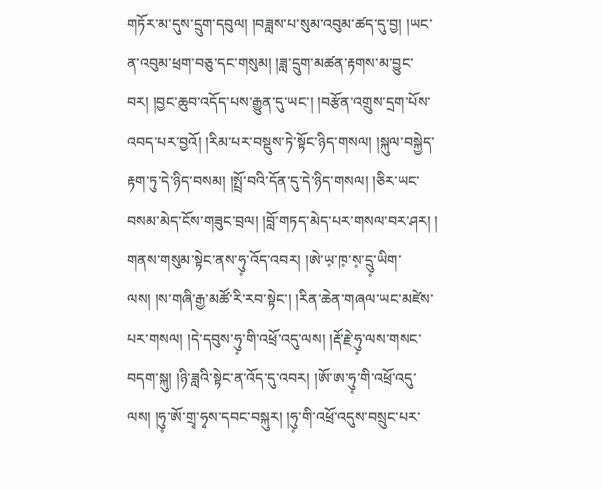གཏོར་མ་དུས་དྲུག་དབུལ། །བཟླས་པ་སུམ་འབུམ་ཚད་དུ་བྱ། །ཡང་ན་འབུམ་ཕྲག་བཅུ་དང་གསུམ། །ཟླ་དྲུག་མཚན་རྟགས་མ་བྱུང་བར། །བྱང་ཆུབ་འདོད་པས་རྒྱུན་དུ་ཡང་། །བརྩོན་འགྲུས་དྲག་པོས་འབད་པར་བྱའོ། །རིམ་པར་བསྡུས་ཏེ་སྟོང་ཉིད་གསལ། །སྐུལ་བསྐྱེད་རྟག་ཏུ་དེ་ཉིད་བསམ། །སྤྲོ་བའི་དོན་དུ་དེ་ཉིད་གསལ། །ཅིར་ཡང་བསམ་མེད་ངོས་གཟུང་བྲལ། །བློ་གཏད་མེད་པར་གསལ་བར་ཤར། ། གནས་གསུམ་སྟེང་ནས་ཧུ༷་འོད་འབར། །ཨེ་ཡ༷་ཁ༷་ས༷་དྲུ༷་ཡིག་ལས། །ས་གཞི་རྒྱ་མཚོ་རི་རབ་སྟེང་། །རིན་ཆེན་གཞལ་ཡང་མཛེས་པར་གསལ། །དེ་དབུས་ཧུ༷་གི་འཕྲོ་འདུ་ལས། །རྡོ་རྗེ་ཧུ༷་ལས་གསང་བདག་སྐུ། །ཉི་ཟླའི་སྟེང་ན་འོད་དུ་འབར། །ཨོ་ཨ་ཧུ༷་གི་འཕྲོ་འདུ་ལས། །ཧུ༷་ཨོ་གྲྭ་ཧྭས་དབང་བསྐུར། །ཧུ༷་གི་འཕྲོ་འདུས་བསྲུང་པར་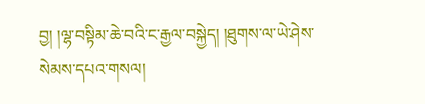བྱ། །ལྷ་བསྟིམ་ཆེ་བའི་ང་རྒྱལ་བསྐྱེད། །ཐུགས་ལ་ཡེ་ཤེས་སེམས་དཔའ་གསལ།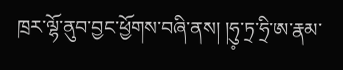ཁྲར་ལྷོ་ནུབ་བྱང་ཕྱོགས་བཞི་ནས། །ཧུ༷་ཏྲ་ཧྲི་ཨ་རྣམ་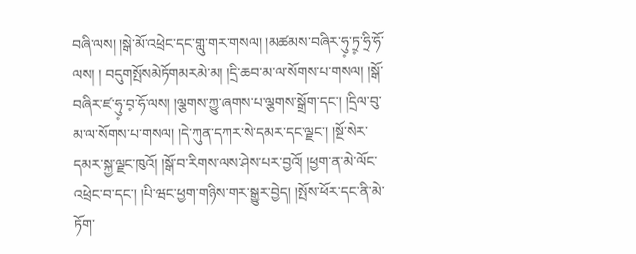བཞི་ལས། །སྒེ་མོ་འཕྲེང་དང་གླུ་གར་གསལ། །མཚམས་བཞིར་ཧུ༷་ཏྲ༷་ཧྲི་ཧོ་ལས། ། བདུགསྤོསམེཏོགམརམེ་མ། །དྲི་ཆབ་མ་ལ་སོགས་པ་གསལ། །སྒོ་བཞིར་ཛ་ཧུ༷་བ༷་ཧོ་ལས། །ལྕགས་ཀྱུ་ཞགས་པ་ལྕགས་སྒྲོག་དང་། །དྲིལ་བུ་མ་ལ་སོགས་པ་གསལ། །དེ་ཀུན་དཀར་སེ་དམར་དང་ལྗང་། །སྔོ་སེར་དམར་སྐྱ་ལྗང་ཁུའོ། །སྒོ་བ་རིགས་ལས་ཤེས་པར་བྱའོ། །ཕྱག་ན་མེ་ལོང་འཕྲེང་བ་དང་། །པི་ཝང་ཕྱག་གཉིས་གར་སྒྱུར་བྱེད། །སྤོས་ཕོར་དང་ནི་མེ་ཏོག་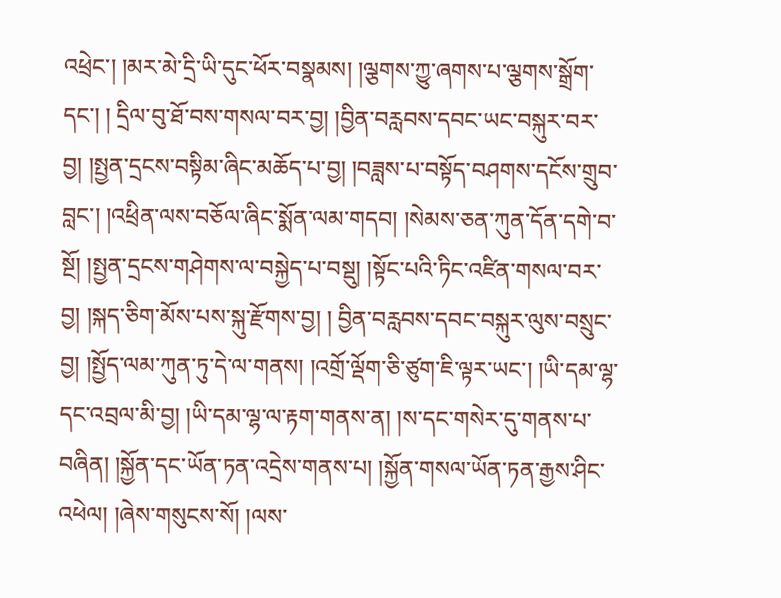འཕྲེང་། །མར་མེ་དྲི་ཡི་དུང་ཕོར་བསྣམས། །ལྕགས་ཀྱུ་ཞགས་པ་ལྕགས་སྒྲོག་དང་། ། དྲིལ་བུ་ཐོ་བས་གསལ་བར་བྱ། །བྱིན་བརླབས་དབང་ཡང་བསྐུར་བར་བྱ། །སྤྱན་དྲངས་བསྟིམ་ཞིང་མཆོད་པ་བྱ། །བཟླས་པ་བསྟོད་བཤགས་དངོས་གྲུབ་བླང་། །འཕྲིན་ལས་བཅོལ་ཞིང་སྨོན་ལམ་གདབ། །སེམས་ཅན་ཀུན་དོན་དགེ་བ་སྔོ། །སྤྱན་དྲངས་གཤེགས་ལ་བསྐྱེད་པ་བསྡུ། །སྟོང་པའི་ཏིང་འཛིན་གསལ་བར་བྱ། །སྐད་ཅིག་མོས་པས་སྐུ་རྫོགས་བྱ། ། བྱིན་བརླབས་དབང་བསྐུར་ལུས་བསྲུང་བྱ། །སྤྱོད་ལམ་ཀུན་ཏུ་དེ་ལ་གནས། །འགྲོ་ལྡོག་ཅི་ཙུག་ཇི་ལྟར་ཡང་། །ཡི་དམ་ལྷ་དང་འབྲལ་མི་བྱ། །ཡི་དམ་ལྷ་ལ་རྟག་གནས་ན། །ས་དང་གསེར་དུ་གནས་པ་བཞིན། །སྐྱོན་དང་ཡོན་ཏན་འདྲེས་གནས་པ། །སྐྱོན་གསལ་ཡོན་ཏན་རྒྱས་ཤིང་འཕེལ། །ཞེས་གསུངས་སོ། །ལས་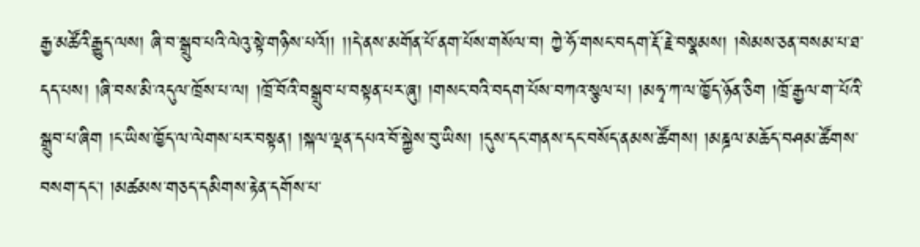རྒྱ་མཚོའི་རྒྱུད་ལས། ཞི་བ་སྒྲུབ་པའི་ལེའུ་སྟེ་གཉིས་པའོ།། །།དེ་ནས་མགོན་པོ་ནག་པོས་གསོལ་བ། ཀྱེ་ཧོ་གསང་བདག་རྡོ་རྗེ་བསྣམས། །སེམས་ཅན་བསམ་པ་ཐ་དད་པས། །ཞི་བས་མི་འདུལ་ཁྲོས་པ་ལ། །ཁྲོ་བོའི་བསྒྲུབ་པ་བསྟན་པར་ཞུ། །གསང་བའི་བདག་པོས་བཀའ་སྩལ་པ། །མཧྭ་ཀ་ལ་ཁྱོད་ཉོན་ཅིག །ཁྲོ་རྒྱལ་ག་་པོའི་སྒྲུབ་པ་ཞིག །ང་ཡིས་ཁྱོད་ལ་ལེགས་པར་བསྟན། །སྐལ་ལྡན་དཔའ་བོ་སྐྱེས་བུ་ཡིས། །དུས་དང་གནས་དང་བསོད་ནམས་ཚོགས། །མཎྜལ་མཆོད་བཤམ་ཚོགས་བསག་དང་། །མཚམས་གཅད་དམིགས་རྟེན་དགོས་པ་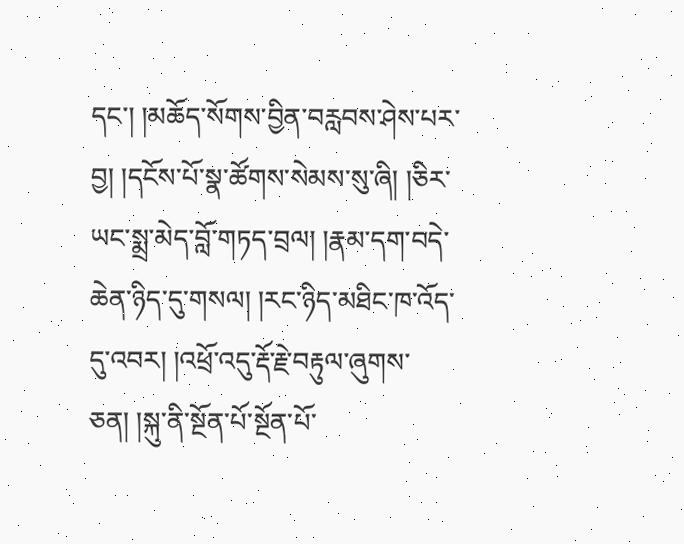དང་། །མཆོད་སོགས་བྱིན་བརླབས་ཤེས་པར་བྱ། །དངོས་པོ་སྣ་ཚོགས་སེམས་སུ་ཞི། །ཅིར་ཡང་སྨྲ་མེད་བློ་གཏད་བྲལ། །རྣམ་དག་བདེ་ཆེན་ཉིད་དུ་གསལ། །རང་ཉིད་མཐིང་ཁ་འོད་དུ་འབར། །འཕྲོ་འདུ་རྡོ་རྗེ་བརྟུལ་ཞུགས་ཅན། །སྐུ་ནི་སྔོན་པོ་སྔོན་པོ་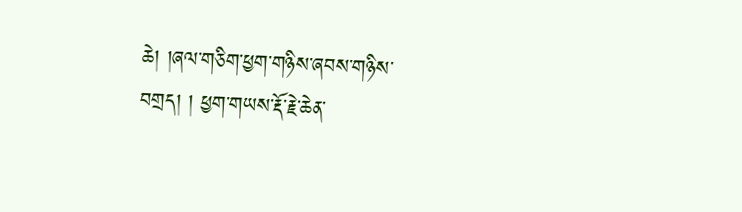ཆེ། །ཞལ་གཅིག་ཕྱག་གཉིས་ཞབས་གཉིས་བགྲད། ། ཕྱག་གཡས་རྡོ་རྗེ་ཆེན་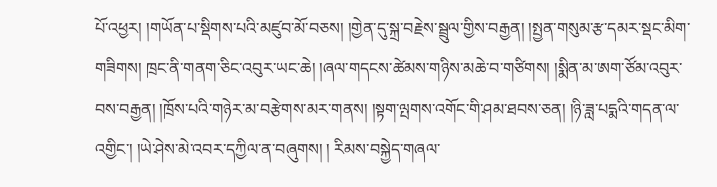པོ་འཕྱར། །གཡོན་པ་སྡིགས་པའི་མཛུབ་མོ་བཅས། །གྱེན་དུ་སྐྲ་བརྗེས་སྦྲུལ་གྱིས་བརྒྱན། །སྤྱན་གསུམ་རྩ་དམར་སྡང་མིག་གཟིགས། ཁྲང་ནི་གནག་ཅིང་འབུར་ཡང་ཆེ། །ཞལ་གདངས་ཚེམས་གཉིས་མཆེ་བ་གཙིགས། །སྨིན་མ་ཨག་ཙོམ་འབུར་བས་བརྒྱན། །ཁྲོས་པའི་གཉེར་མ་བརྩེགས་མར་གནས། །སྟག་ལྤགས་འགོང་གི་ཤམ་ཐབས་ཅན། །ཉི་ཟླ་པདྨའི་གདན་ལ་འགྱིང་། །ཡེ་ཤེས་མེ་འབར་དཀྱིལ་ན་བཞུགས། ། རིམས་བསྐྱེད་གཞལ་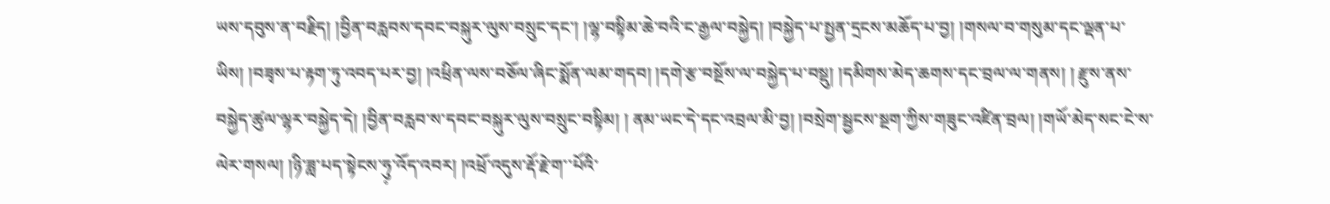ཡས་དབུས་ན་བརྗིད། །བྱིན་བརླབས་དབང་བསྐུར་ལུས་བསྲུང་དང་། །ལྷ་བསྟིམ་ཆེ་བའི་ང་རྒྱལ་བསྐྱེད། །བསྐྱེད་པ་སྤྱན་དྲངས་མཆོད་པ་བྱ། །གསལ་བ་གསུམ་དང་ལྡན་པ་ཡིས། །བཟྭས་པ་རྟག་ཏུ་འབད་པར་བྱ། །འཕྲིན་ལས་བཅོལ་ཞིང་སྨོན་ལམ་གདབ། །དགེ་རྩ་བསྔོས་ལ་བསྐྱེད་པ་བསྡུ། །དམིགས་མེད་ཆགས་དང་བྲལ་ལ་གནས། ། རྫུས་ནས་བསྐྱེད་ཚུལ་ལྷར་བསྐྱེད་དེ། །བྱིན་བརླབ་ས་དབང་བསྐུར་ལུས་བསྲུང་བསྟིམ། ། ནམ་ཡང་དེ་དང་འབྲལ་མི་བྱ། །བསྲེག་སྦྱངས་སྔག་ཀྱིས་གཟུང་འཛིན་བྲལ། །གཡོ་མེད་སང་ངེ་ས་ལེར་གསལ། །ཉི་ཟླ་པད་སྟེངས་ཧུ༷་འོད་འབར། །འཕྲོ་འདུས་རྡོ་རྗེ་ག་་པོའི་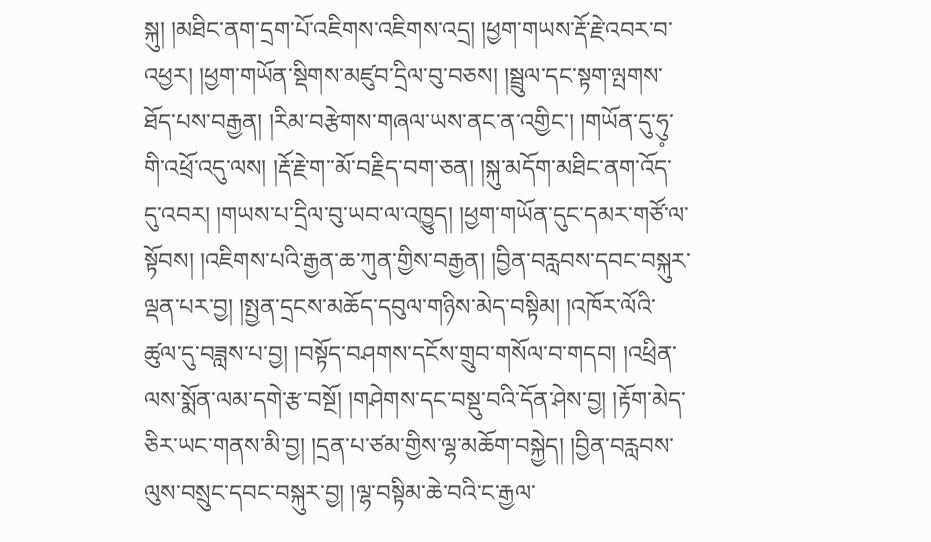སྐུ། །མཐིང་ནག་དྲག་པོ་འཇིགས་འཇིགས་འདྲ། །ཕྱག་གཡས་རྡོ་རྗེ་འབར་བ་འཕྱར། །ཕྱག་གཡོན་སྡིགས་མཛུབ་དྲིལ་བུ་བཅས། །སྦྲུལ་དང་སྟག་ལྤགས་ཐོད་པས་བརྒྱན། །རིམ་བརྩེགས་གཞལ་ཡས་ནང་ན་འགྱིང་། །གཡོན་དུ་ཧུ༷་གི་འཕྲོ་འདུ་ལས། །རྡོ་རྗེ་ག་་མོ་བརྗིད་བག་ཅན། །སྐུ་མདོག་མཐིང་ནག་འོད་དུ་འབར། །གཡས་པ་དྲིལ་བུ་ཡབ་ལ་འཁྱུད། །ཕྱག་གཡོན་དུང་དམར་གཙོ་ལ་སྟོབས། །འཇིགས་པའི་རྒྱན་ཆ་ཀུན་གྱིས་བརྒྱན། །བྱིན་བརླབས་དབང་བསྐུར་ལྡན་པར་བྱ། །སྤྱན་དྲངས་མཆོད་དབུལ་གཉིས་མེད་བསྟིམ། །འཁོར་ལོའི་ཚུལ་དུ་བཟླས་པ་བྱ། །བསྟོད་བཤགས་དངོས་གྲུབ་གསོལ་བ་གདབ། །འཕྲིན་ལས་སྨོན་ལམ་དགེ་རྩ་བསྔོ། །གཤེགས་དང་བསྡུ་བའི་དོན་ཤེས་བྱ། །རྟོག་མེད་ཅིར་ཡང་གནས་མི་བྱ། །དྲན་པ་ཙམ་གྱིས་ལྷ་མཆོག་བསྐྱེད། །བྱིན་བརླབས་ལུས་བསྲུང་དབང་བསྐུར་བྱ། །ལྷ་བསྟིམ་ཆེ་བའི་ང་རྒྱལ་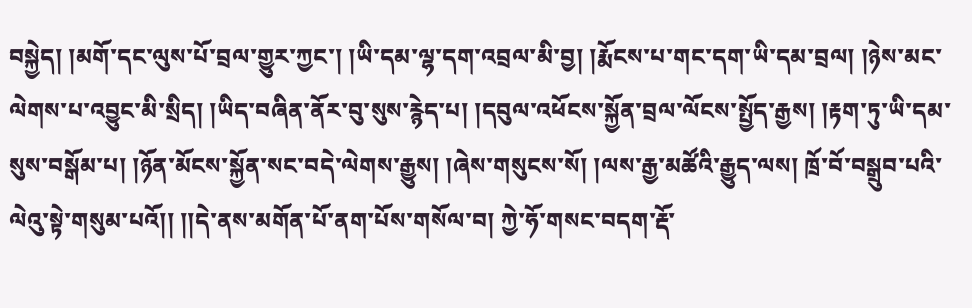བསྐྱེད། །མགོ་དང་ལུས་པོ་བྲལ་གྱུར་ཀྱང་། །ཡི་དམ་ལྷ་དག་འབྲལ་མི་བྱ། །རྨོངས་པ་གང་དག་ཡི་དམ་བྲལ། །ཉེས་མང་ལེགས་པ་འབྱུང་མི་སྲིད། །ཡིད་བཞིན་ནོར་བུ་སུས་རྙེད་པ། །དབུལ་འཕོངས་སྐྱོན་བྲལ་ལོངས་སྤྱོད་རྒྱས། །རྟག་ཏུ་ཡི་དམ་སུས་བསྒོམ་པ། །ཉོན་མོངས་སྐྱོན་སང་བདེ་ལེགས་རྒྱུས། །ཞེས་གསུངས་སོ། །ལས་རྒྱ་མཚོའི་རྒྱུད་ལས། ཁྲོ་བོ་བསྒྲུབ་པའི་ལེའུ་སྟེ་གསུམ་པའོ།། །།དེ་ནས་མགོན་པོ་ནག་པོས་གསོལ་བ། ཀྱེ་ཧོ་གསང་བདག་རྡོ་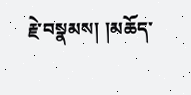རྗེ་བསྣམས། །མཆོད་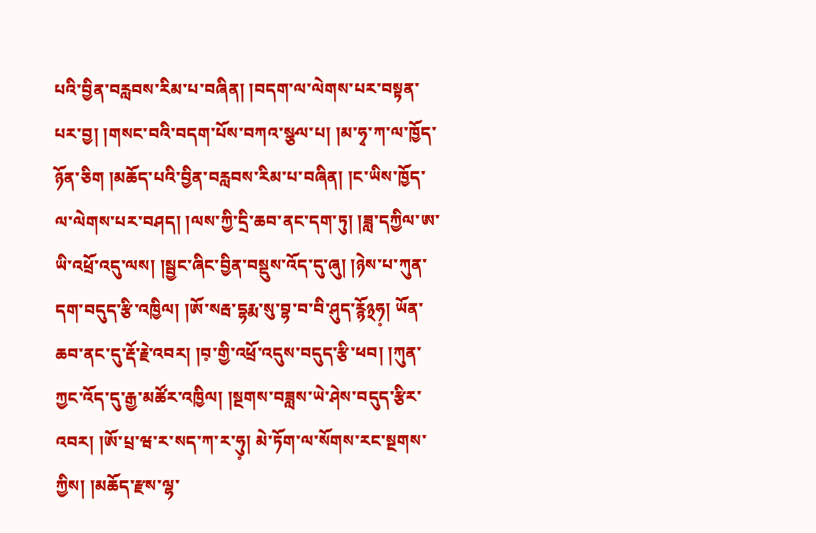པའི་བྱིན་བརླབས་རིམ་པ་བཞིན། །བདག་ལ་ལེགས་པར་བསྟན་པར་བྱ། །གསང་བའི་བདག་པོས་བཀའ་སྩལ་པ། །མ་ཧྭ་ཀ་ལ་ཁྱོད་ཉོན་ཅིག །མཆོད་པའི་བྱིན་བརླབས་རིམ་པ་བཞིན། །ང་ཡིས་ཁྱོད་ལ་ལེགས་པར་བཤད། །ལས་ཀྱི་དྲི་ཆབ་ནང་དག་ཏུ། །ཟླ་དཀྱིལ་ཨ་ཡི་འཕྲོ་འདུ་ལས། །སྦྱང་ཞིང་བྱིན་བསྡུས་འོད་དུ་ཞུ། །ཉེས་པ་ཀུན་དག་བདུད་རྩི་འཁྱིལ། །ཨོ་སརྦ་དྷརྨ་སུ་བྷ་བ་བི་ཤུད་རྙོ྅ཧ༷། ཡོན་ཆབ་ནང་དུ་རྡོ་རྗེ་འབར། །བ༷་གྱི་འཕྲོ་འདུས་བདུད་རྩི་ཕབ། །ཀུན་ཀྱང་འོད་དུ་རྒྱ་མཚོར་འཁྱིལ། །སྔགས་བཟླས་ཡེ་ཤེས་བདུད་རྩིར་འབར། །ཨོ་པྲ་ཝ་ར་སད་ཀ་ར་ཧུ༷། མེ་ཏོག་ལ་སོགས་རང་སྔགས་ཀྱིས། །མཆོད་རྫས་ལྷ་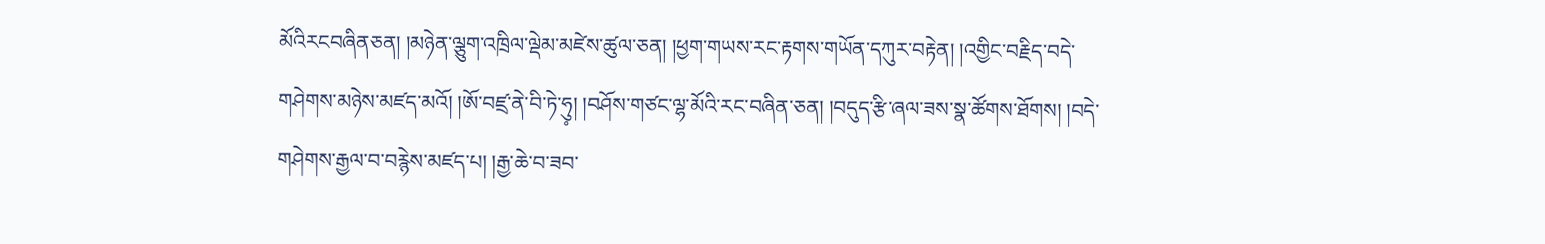མོའིརངབཞིནཅན། །མཉེན་ལྕུག་འཁྲིལ་ལྡེམ་མཛེས་ཚུལ་ཅན། །ཕྱག་གཡས་རང་རྟགས་གཡོན་དཀུར་བརྟེན། །འགྱིང་བརྗིད་བདེ་གཤེགས་མཉེས་མཛད་མའོ། །ཨོ་བཛྲ་ནེ་བི་ཏེ་ཧུ༷། །བཤོས་གཙང་ལྷ་མོའི་རང་བཞིན་ཅན། །བདུད་རྩི་ཞལ་ཟས་སྣ་ཚོགས་ཐོགས། །བདེ་གཤེགས་རྒྱལ་བ་བརྙེས་མཛད་པ། །རྒྱ་ཆེ་བ་ཟབ་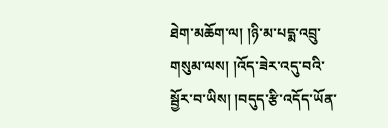ཐེག་མཆོག་ལ། །ཉི་མ་པདྨ་འབྲུ་གསུམ་ལས། །འོད་ཟེར་འདུ་བའི་སྦྱོར་བ་ཡིས། །བདུད་རྩི་འདོད་ཡོན་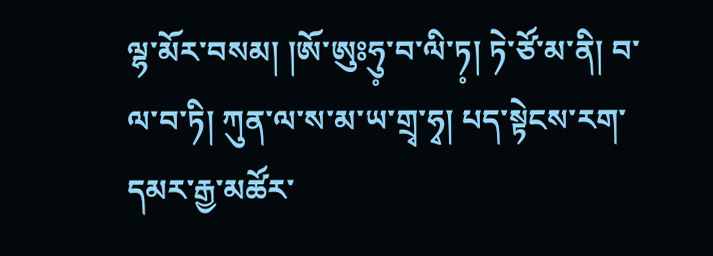ལྷ་མོར་བསམ། །ཨོ་ཨུཿཧུ༷་བ་ལི་ཏ༷། ཏེ་ཙོ་མ་ནི། བ་ལ་བ་ཏི། ཀུན་ལ་ས་མ་ཡ་གྲྭ་ཧྭ། པད་སྟེངས་རག་དམར་རྒྱ་མཚོར་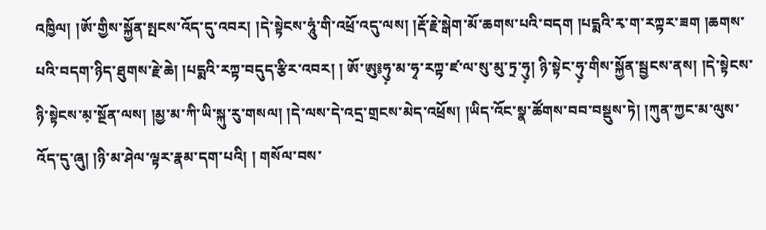འཁྱིལ། །ཨོ་གྱིས་སྐྱོན་སྤངས་འོད་དུ་འབར། །དེ་སྟེངས་ཧཱུཾ་གི་འཕྲོ་འདུ་ལས། །རྡོ་རྗེ་སྒེག་མོ་ཆགས་པའི་བདག །པདྨའི་རྭ་ག་རཀྟར་ཟག །ཆགས་པའི་བདག་ཉིད་ཐུགས་རྗེ་ཆེ། །པདྨའི་རཀྟ་བདུད་རྩིར་འབར། ། ཨོ་ཨུ༔ཧུ༷་མ་ཧྭ་རཀྟ་ཛ་ལ་སུ་མུ་ཏྲ་ཧུ༷། ཉི་སྟེང་ཧུ༷་གིས་སྐྱོན་སྦྱངས་ནས། །དེ་སྟེངས་ཉི་སྟེངས་མ༷་སྔོན་ལས། །མྱ་མ་ཀི་ཡི་སྐུ་རུ་གསལ། །དེ་ལས་དེ་འདྲ་གྲངས་མེད་འཕྲོས། །ཡིད་འོང་སྣ་ཚོགས་བབ་བསྡུས་ཏེ། །ཀུན་ཀྱང་མ་ལུས་འོད་དུ་ཞུ། །ཉི་མ་ཤེལ་ལྟར་རྣམ་དག་པའི། ། གསོལ་བས་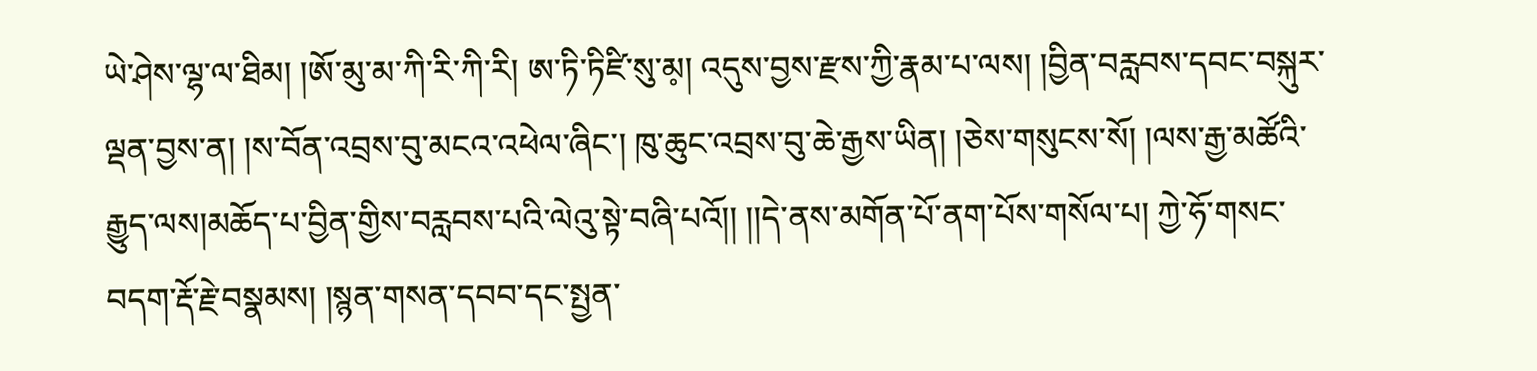ཡེ་ཤེས་ལྷ་ལ་ཐིམ། །ཨོ་མུ་མ་ཀི་རི་ཀི་རི། ཨ་ཏི་ཏིཛི་སུ་མ༷། འདུས་བྱས་རྫས་ཀྱི་རྣམ་པ་ལས། །བྱིན་བརླབས་དབང་བསྐུར་ལྡན་བྱས་ན། །ས་བོན་འབྲས་བུ་མངའ་འཕེལ་ཞིང་། ཁུ་ཆུང་འབྲས་བུ་ཆེ་རྒྱས་ཡིན། །ཅེས་གསུངས་སོ། །ལས་རྒྱ་མཚོའི་རྒྱུད་ལས།མཆོད་པ་བྱིན་གྱིས་བརླབས་པའི་ལེའུ་སྟེ་བཞི་པའོ།། །།དེ་ནས་མགོན་པོ་ནག་པོས་གསོལ་པ། ཀྱེ་ཧོ་གསང་བདག་རྡོ་རྗེ་བསྣམས། །སྙན་གསན་དབབ་དང་སྤྱན་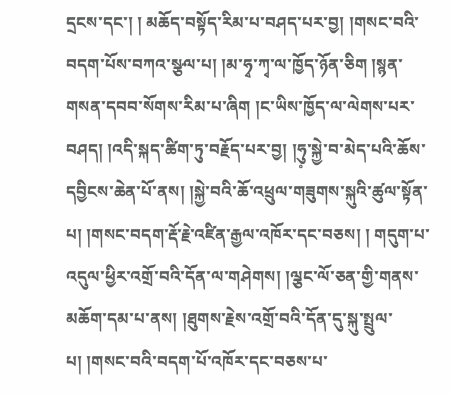དྲངས་དང་། ། མཆོད་བསྟོད་རིམ་པ་བཤད་པར་བྱ། །གསང་བའི་བདག་པོས་བཀའ་སྩལ་པ། །མ་ཧྭ་ཀྭ་ལ་ཁྱོད་ཉོན་ཅིག །སྙན་གསན་དབབ་སོགས་རིམ་པ་ཞིག །ང་ཡིས་ཁྱོད་ལ་ལེགས་པར་བཤད། །འདི་སྐད་ཚིག་ཏུ་བརྗོད་པར་བྱ། །ཧུ༷་སྐྱེ་བ་མེད་པའི་ཆོས་དབྱིངས་ཆེན་པོ་ནས། །སྐྱེ་བའི་ཆོ་འཕྲུལ་གཟུགས་སྐུའི་ཚུལ་སྟོན་པ། །གསང་བདག་རྡོ་རྗེ་འཛིན་རྒྱལ་འཁོར་དང་བཅས། ། གདུག་པ་འདུལ་ཕྱིར་འགྲོ་བའི་དོན་ལ་གཤེགས། །ལྕང་ལོ་ཅན་གྱི་གནས་མཆོག་དམ་པ་ནས། །ཐུགས་རྗེས་འགྲོ་བའི་དོན་དུ་སྐུ་སྤྲུལ་པ། །གསང་བའི་བདག་པོ་འཁོར་དང་བཅས་པ་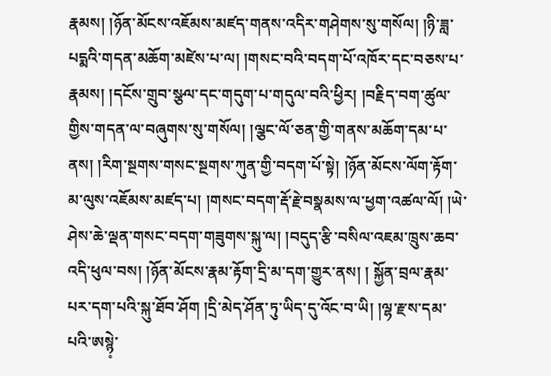རྣམས། །ཉོན་མོངས་འཇོམས་མཛད་གནས་འདིར་གཤེགས་སུ་གསོལ། །ཉི་ཟླ་པདྨའི་གདན་མཆོག་མཛེས་པ་ལ། །གསང་བའི་བདག་པོ་འཁོར་དང་བཅས་པ་རྣམས། །དངོས་གྲུབ་སྩལ་དང་གདུག་པ་གདུལ་བའི་ཕྱིར། །བརྗིད་བག་ཚུལ་གྱིས་གདན་ལ་བཞུགས་སུ་གསོལ། །ལྕང་ལོ་ཅན་གྱི་གནས་མཆོག་དམ་པ་ནས། །རིག་སྔགས་གསང་སྔགས་ཀུན་གྱི་བདག་པོ་སྟེ། །ཉོན་མོངས་ལོག་རྟོག་མ་ལུས་འཇོམས་མཛད་པ། །གསང་བདག་རྡོ་རྗེ་བསྣམས་ལ་ཕྱག་འཚལ་ལོ། །ཡེ་ཤེས་ཆེ་ལྡན་གསང་བདག་གཟུགས་སྐུ་ལ། །བདུད་རྩི་བསིལ་འཇམ་ཁྲུས་ཆབ་འདི་ཕུལ་བས། །ཉོན་མོངས་རྣམ་རྟོག་དྲི་མ་དག་གྱུར་ནས། ། སྐྱོན་བྲལ་རྣམ་པར་དག་པའི་སྐུ་ཐོབ་ཤོག །དྲི་མེད་ཤོན་ཏུ་ཡིད་དུ་འོང་བ་ཡི། །ལྷ་རྫས་དམ་པའི་ཨསྙེ༷་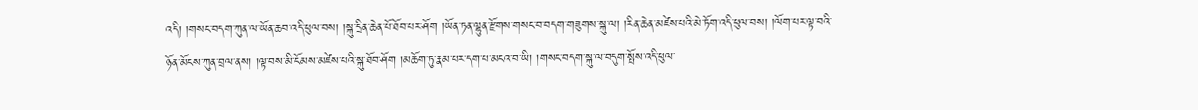འདི། །གསང་བདག་ཀུན་ལ་ཡོན་ཆབ་འདི་ཕུལ་བས། །སྐུ་དྲིན་ཆེན་པོ་ཐོབ་པར་ཤོག །ཡོན་ཏན་ལྷུན་རྫོགས་གསང་བ་བདག་གཟུགས་སྐུ་ལ། །རིན་ཆེན་མཛེས་པའི་མེ་ཏོག་འདི་ཕུལ་བས། །ལོག་པར་ལྟ་བའི་ཉོན་མོངས་ཀུན་བྲལ་ནས། །ལྟ་བས་མི་ངོམས་མཛེས་པའི་སྐུ་ཐོབ་ཤོག །མཆོག་ཏུ་རྣམ་པར་དག་པ་མངའ་བ་ཡི། །གསང་བདག་སྐུ་ལ་བདུག་སྤོས་འདི་ཕུལ་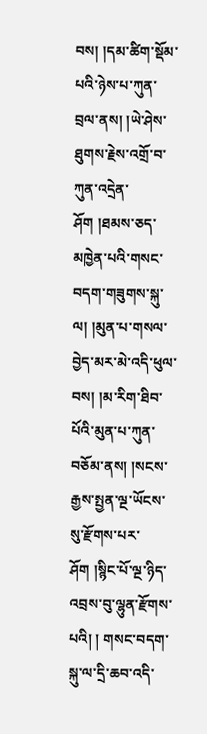བས། །དམ་ཚིག་སྡོམ་པའི་ཉེས་པ་ཀུན་བྲལ་ནས། །ཡེ་ཤེས་ཐུགས་རྗེས་འགྲོ་བ་ཀུན་འདྲེན་ཤོག །ཐམས་ཅད་མཁྱེན་པའི་གསང་བདག་གཟུགས་སྐུ་ལ། །མུན་པ་གསལ་བྱེད་མར་མེ་འདི་ཕུལ་བས། །མ་རིག་ཐིབ་པོའི་མུན་པ་ཀུན་བཅོམ་ནས། །སངས་རྒྱས་སྤྱན་ལྔ་ཡོངས་སུ་རྫོགས་པར་ཤོག །སྙིང་པོ་ལྔ་ཉིད་འབྲས་བུ་ལྷུན་རྫོགས་པའི། ། གསང་བདག་སྐུ་ལ་དྲི་ཆབ་འདི་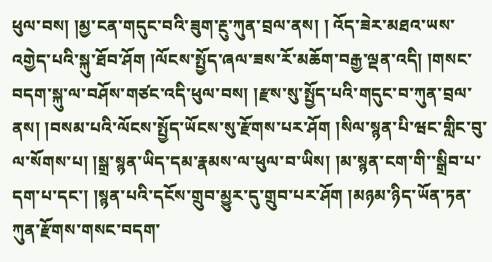ཕུལ་བས། །མྱ་ངན་གདུང་བའི་ཟུག་རྔུ་ཀུན་བྲལ་ནས། ། འོད་ཟེར་མཐའ་ཡས་འགྱེད་པའི་སྐུ་ཐོབ་ཤོག །ལོངས་སྤྱོད་ཞལ་ཟས་རོ་མཆོག་བརྒྱ་ལྡན་འདི། །གསང་བདག་སྐུ་ལ་བཤོས་གཙང་འདི་ཕུལ་བས། །རྫས་སུ་སྤྱོད་པའི་གདུང་བ་ཀུན་བྲལ་ནས། །བསམ་པའི་ལོངས་སྤྱོད་ཡོངས་སུ་རྫོགས་པར་ཤོག །སིལ་སྙན་པི་ཝང་གླིང་བུ་ལ་སོགས་པ། །སྒྲ་སྙན་ཡིད་དམ་རྣམས་ལ་ཕུལ་བ་ཡིས། །མ་སྙན་ངག་གི་་སྒྲིབ་པ་དག་པ་དང་། །སྙན་པའི་དངོས་གྲུབ་མྱུར་དུ་གྲུབ་པར་ཤོག །མཉམ་ཉིད་ཡོན་ཏན་ཀུན་རྫོགས་གསང་བདག་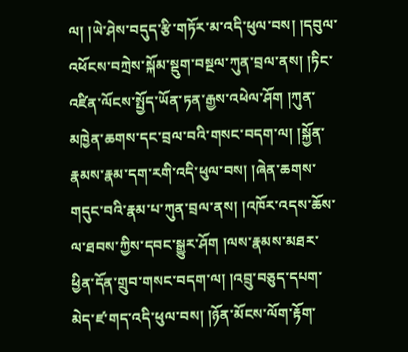ལ། །ཡེ་ཤེས་བདུད་རྩི་གཏོར་མ་འདི་ཕུལ་བས། །དབུལ་འཕོངས་བཀྲེས་སྐོམ་སྡུག་བསྔལ་ཀུན་བྲལ་ནས། །ཏིང་འཛིན་ལོངས་སྤྱོད་ཡོན་ཏན་རྒྱས་འཕེལ་ཤོག །ཀུན་མཁྱེན་ཆགས་དང་བྲལ་བའི་གསང་བདག་ལ། །སྐྱོན་རྣམས་རྣམ་དག་རགི་འདི་ཕུལ་བས། །ཞེན་ཆགས་གདུང་བའི་རྣམ་པ་ཀུན་བྲལ་ནས། །འཁོར་འདས་ཆོས་ལ་ཐབས་ཀྱིས་དབང་སྒྱུར་ཤོག །ལས་རྣམས་མཐར་ཕྱིན་དོན་གྲུབ་གསང་བདག་ལ། །འབྲུ་བཅུད་དཔག་མེད་ཛ་གད་འདི་ཕུལ་བས། །ཉོན་མོངས་ལོག་རྟོག་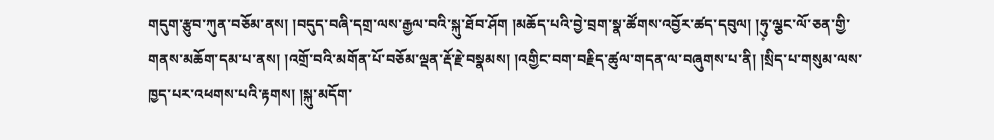གདུག་རྩུབ་ཀུན་བཅོམ་ནས། །བདུད་བཞི་དགྲ་ལས་རྒྱལ་བའི་སྐུ་ཐོབ་ཤོག །མཆོད་པའི་བྱེ་བྲག་སྣ་ཚོགས་འབྱོར་ཚད་དབུལ། །ཧུ༷་ལྕང་ལོ་ཅན་གྱི་གནས་མཆོག་དམ་པ་ནས། །འགྲོ་བའི་མགོན་པོ་བཅོམ་ལྡན་རྡོ་རྗེ་བསྣམས། །འགྱིང་བག་བརྗིད་ཚུལ་གདན་ལ་བཞུགས་པ་ནི། །སྲིད་པ་གསུམ་ལས་ཁྱད་པར་འཕགས་པའི་རྟགས། །སྐུ་མདོག་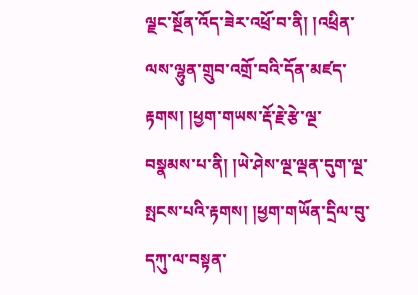ལྗང་སྔོན་འོད་ཟེར་འཕྲོ་བ་ནི། །འཕྲིན་ལས་ལྷུན་གྲུབ་འགྲོ་བའི་དོན་མཛད་རྟགས། །ཕྱག་གཡས་རྡོ་རྗེ་རྩེ་ལྔ་བསྣམས་པ་ནི། །ཡེ་ཤེས་ལྔ་ལྡན་དུག་ལྔ་སྤངས་པའི་རྟགས། །ཕྱག་གཡོན་དྲིལ་བུ་དཀུ་ལ་བསྟན་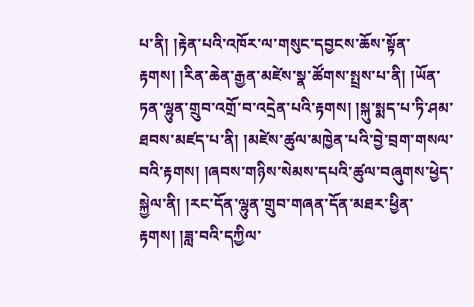པ་ནི། །རྟེན་པའི་འཁོར་ལ་གསུང་དབྱངས་ཆོས་སྟོན་རྟགས། །རིན་ཆེན་རྒྱན་མཛེས་སྣ་ཚོགས་སྤྲས་པ་ནི། །ཡོན་ཏན་ལྷུན་གྲུབ་འགྲོ་བ་འདྲེན་པའི་རྟགས། །སྐུ་སྨད་པ་ཏི་ཤམ་ཐབས་མཛད་པ་ནི། །མཛེས་ཚུལ་མཁྱེན་པའི་བྱེ་བྲག་གསལ་བའི་རྟགས། །ཞབས་གཉིས་སེམས་དཔའི་ཚུལ་བཞུགས་ཕྱེད་སྐྱེལ་ནི། །རང་དོན་ལྷུན་གྲུབ་གཞན་དོན་མཐར་ཕྱིན་རྟགས། །ཟླ་བའི་དཀྱིལ་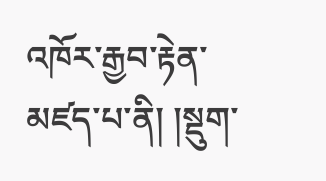འཁོར་རྒྱབ་རྟེན་མཛད་པ་ནི། །སྡུག་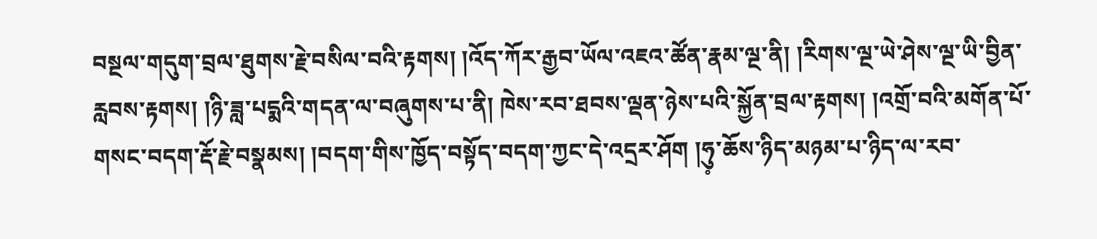བསྔལ་གདུག་བྲལ་ཐུགས་རྗེ་བསིལ་བའི་རྟགས། །འོད་ཀོར་རྒྱབ་ཡོལ་འཇའ་ཚོན་རྣམ་ལྔ་ནི། །རིགས་ལྔ་ཡེ་ཤེས་ལྔ་ཡི་བྱིན་རླབས་རྟགས། །ཉི་ཟླ་པདྨའི་གདན་ལ་བཞུགས་པ་ནི། ཁེས་རབ་ཐབས་ལྡན་ཉེས་པའི་སྐྱོན་བྲལ་རྟགས། །འགྲོ་བའི་མགོན་པོ་གསང་བདག་རྡོ་རྗེ་བསྣམས། །བདག་གིས་ཁྱོད་བསྟོད་བདག་ཀྱང་དེ་འདྲར་ཤོག །ཧུ༷་ཆོས་ཉིད་མཉམ་པ་ཉིད་ལ་རབ་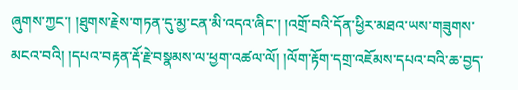ཞུགས་ཀྱང་། །ཐུགས་རྗེས་གཏན་དུ་མྱ་ངན་མི་འདའ་ཞིང་། །འགྲོ་བའི་དོན་ཕྱིར་མཐའ་ཡས་གཟུགས་མངའ་བའི། །དཔའ་བརྟན་རྡོ་རྗེ་བསྣམས་ལ་ཕྱག་འཚལ་ལོ། །ལོག་རྟོག་དགྲ་འཇོམས་དཔའ་བའི་ཆ་བྱད་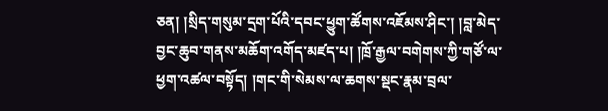ཅན། །སྲིད་གསུམ་དྲག་པོའི་དབང་ཕྱུག་ཚོགས་འཇོམས་ཤིང་། །བླ་མེད་བྱང་ཆུབ་གནས་མཆོག་འགོད་མཛད་པ། །ཁྲོ་རྒྱལ་བགེགས་ཀྱི་གཙོ་ལ་ཕྱག་འཚལ་བསྟོད། །གང་གི་སེམས་ལ་ཆགས་སྡང་རྣམ་བྲལ་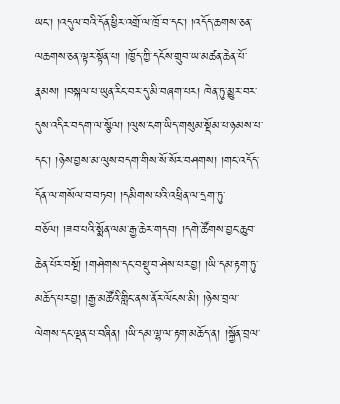ཡང་། །འདུལ་བའི་དོན་ཕྱིར་འགྲོ་ལ་ཁྲོ་བ་དང་། །འདོད་ཆགས་ཅན་ལཆགས་ཅན་ལྟར་སྟོན་པ། །ཁྱོད་ཀྱི་དངོས་གྲུབ་ཡ་མཚན་ཆེན་པོ་རྣམས། །བསྐལ་པ་ཡུན་རིང་བར་དུ་མི་བཞག་པར། ཁེན་ཏུ་མྱུར་བར་དུས་འདིར་བདག་ལ་སྩོལ། །ལུས་ངག་ཡིད་གསུམ་སྡོམ་པ་ཉམས་པ་དང་། །ཉེས་བྱས་མ་ལུས་བདག་གིས་སོ་སོར་བཤགས། །གང་འདོད་དོན་ལ་གསོལ་བ་བཏབ། །དམིགས་པའི་འཕྲིན་ལ་དྲག་ཏུ་བཅོལ། །ཟབ་པའི་སྨོན་ལམ་རྒྱ་ཆེར་གདབ། །དགེ་ཚོགས་བྱང་ཆུབ་ཆེན་པོར་བསྔོ། །གཤེགས་དང་བསྡུ་བ་ཤེས་པར་བྱ། །ཡི་དམ་རྟག་ཏུ་མཆོད་པར་བྱ། །རྒྱ་མཚོའི་གླིང་ནས་ནོར་ལོངས་མི། །ཉེས་བྲལ་ལེགས་དང་ལྡན་པ་བཞིན། །ཡི་དམ་ལྷ་ལ་རྟག་མཆོད་ན། །སྐྱོན་བྲལ་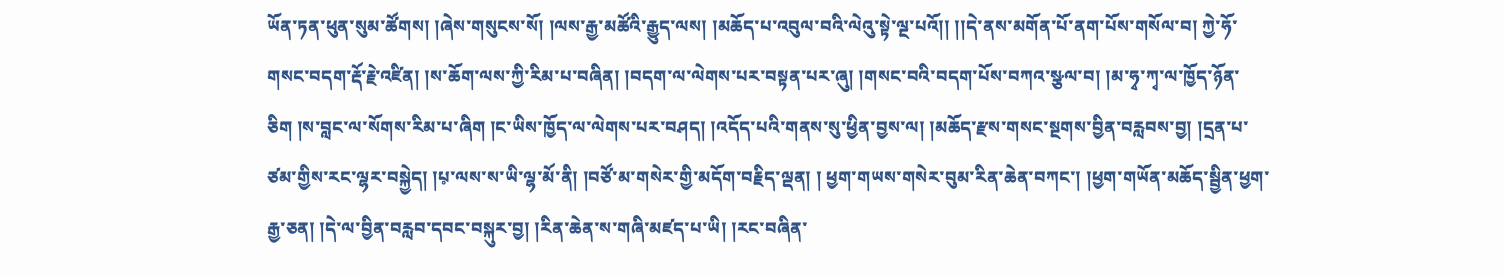ཡོན་ཏན་ཕུན་སུམ་ཚོགས། །ཞེས་གསུངས་སོ། །ལས་རྒྱ་མཚོའི་རྒྱུད་ལས། །མཆོད་པ་འབུལ་བའི་ལེའུ་སྟེ་ལྔ་པའོ།། །།དེ་ནས་མགོན་པོ་ནག་པོས་གསོལ་བ། ཀྱེ་ཧོ་གསང་བདག་རྡོ་རྗེ་འཛིན། །ས་ཆོག་ལས་ཀྱི་རིམ་པ་བཞིན། །བདག་ལ་ལེགས་པར་བསྟན་པར་ཞུ། །གསང་བའི་བདག་པོས་བཀའ་སྩལ་བ། །མ་ཧྭ་ཀྭ་ལ་ཁྱོད་ཉོན་ཅིག །ས་བླང་ལ་སོགས་རིམ་པ་ཞིག །ང་ཡིས་ཁྱོད་ལ་ལེགས་པར་བཤད། །འདོད་པའི་གནས་སུ་ཕྱིན་བྱས་ལ། །མཆོད་རྫས་གསང་སྔགས་བྱིན་བརླབས་བྱ། །དྲན་པ་ཙམ་གྱིས་རང་ལྷར་བསྐྱེད། །པ༷་ལས་ས་ཡི་ལྷ་མོ་ནི། །བཙོ་མ་གསེར་གྱི་མདོག་བརྗིད་ལྡན། ། ཕྱག་གཡས་གསེར་བུམ་རིན་ཆེན་བཀང་། །ཕྱག་གཡོན་མཆོད་སྦྱིན་ཕྱག་རྒྱ་ཅན། །དེ་ལ་བྱིན་བརླབ་དབང་བསྐུར་བྱ། །རིན་ཆེན་ས་གཞི་མཛད་པ་ཡི། །རང་བཞིན་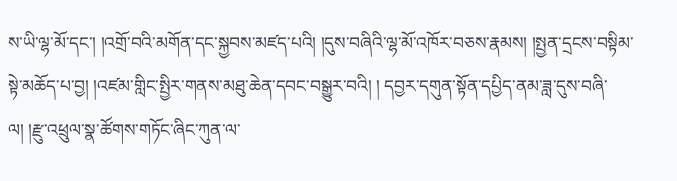ས་ཡི་ལྷ་མོ་དང་། །འགྲོ་བའི་མགོན་དང་སྐྱབས་མཛད་པའི། །དུས་བཞིའི་ལྷ་མོ་འཁོར་བཅས་རྣམས། །སྤྱན་དྲངས་བསྟིམ་སྟེ་མཆོད་པ་བྱ། །འཛམ་གླིང་སྤྱིར་གནས་མཐུ་ཆེན་དབང་བསྒྱུར་བའི། ། དབྱར་དགུན་སྟོན་དཔྱིད་ནམ་ཟླ་དུས་བཞི་ལ། །རྫུ་འཕྲུལ་སྣ་ཚོགས་གཏོང་ཞིང་ཀུན་ལ་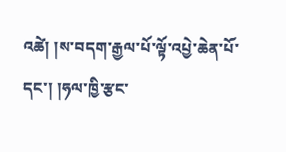འཚེ། །ས་བདག་རྒྱལ་པོ་ལྟོ་འཔྱེ་ཆེན་པོ་དང་། །ཧལ་ཁྱི་རྩང་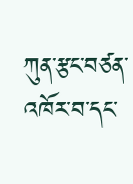ཀུན་རྩང་བཙན་འཁོར་བ་དང་